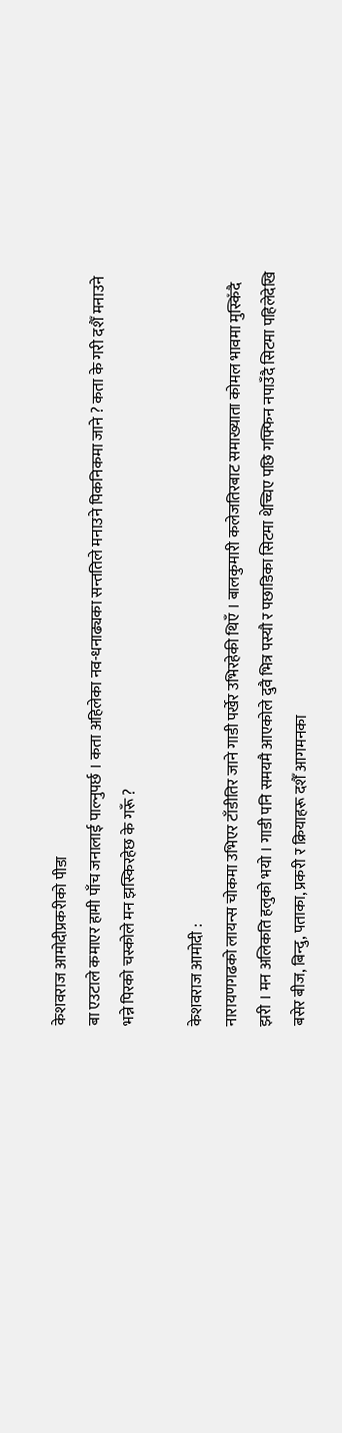केशवराज आमोदीप्रकरीको पीडा
बा एउटाले कमाएर हामी पाँच जनालाई पाल्नुपर्छ । कता अहिलेका नव-धनाढ्यका सन्ततिले मनाउने पिकनिकमा जाने ? कता के गरी दशैँ मनाउने भन्ने पिरको चस्कोले मन झस्किरहेछ के गरूँ ?

केशवराज आमोदी :
नारायणगढको लायन्स चोकमा उभिएर टाँडीतिर जाने गाडी पर्खेर उभिरहेकी थिएँ । बालकुमारी कलेजतिरबाट समाख्याता कोमल भावमा मुस्किँदै झरी । मन अलिकति हलुको भयो । गाडी पनि समयमै आएकोले दुवै भित्र पस्यौ र पछाडिका सिटमा थेच्चिए पछि गफ्फिन नपाउँदै सिटमा पहिलेदेखि बसेर बीज, बिन्दु, पताका, प्रकरी र क्रियाहरू दशैँ आगमनका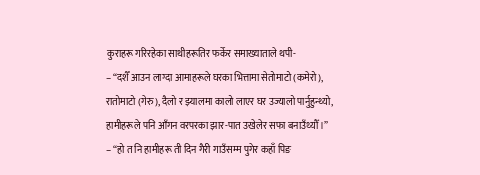कुराहरू गरिरहेका साथीहरूतिर फर्केर समाख्याताले थपी-
– “दशैँ आउन लाग्दा आमाहरूले घरका भित्तामा सेतोमाटो (कमेरो), रातोमाटो (गेरु), दैलो र झ्यालमा कालो लाएर घर उज्यालो पार्नुहुन्थ्यो, हामीहरूले पनि आँगन वरपरका झार-पात उखेलेर सफा बनाउँथ्यौँ ।”
– “हो त नि हामीहरू ती दिन गैरी गाउँसम्म पुगेर कहाँ पिङ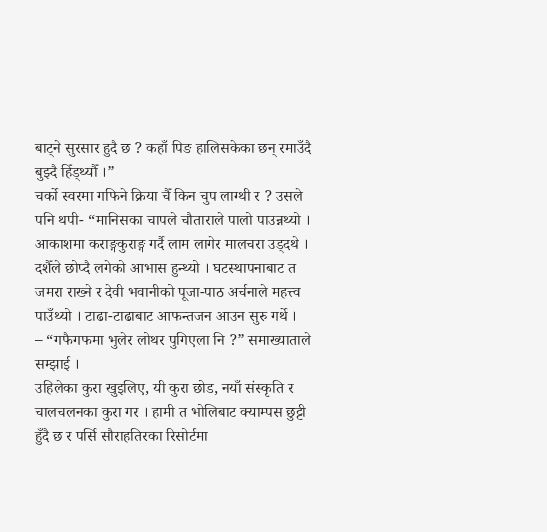बाट्ने सुरसार हुदै छ ? कहाँ पिङ हालिसकेका छन् रमाउँदै बुझ्दै हिँड्थ्यौँ ।”
चर्को स्वरमा गफिने क्रिया चैँ किन चुप लाग्थी र ? उसले पनि थपी- “मानिसका चापले चौताराले पालो पाउन्नथ्यो । आकाशमा कराङ्गकुराङ्ग गर्दै लाम लागेर मालचरा उड्दथे । दशैँले छोप्दै लगेको आभास हुन्थ्यो । घटस्थापनाबाट त जमरा राख्ने र देवी भवानीको पूजा-पाठ अर्चनाले महत्त्व पाउँथ्यो । टाढा-टाढाबाट आफन्तजन आउन सुरु गर्थे ।
– “गफैगफमा भुलेर लोथर पुगिएला नि ?” समाख्याताले सम्झाई ।
उहिलेका कुरा खुइलिए, यी कुरा छोड, नयाँ संस्कृति र चालचलनका कुरा गर । हामी त भोलिबाट क्याम्पस छुट्टी हुँदै छ र पर्सि सौराहतिरका रिसोर्टमा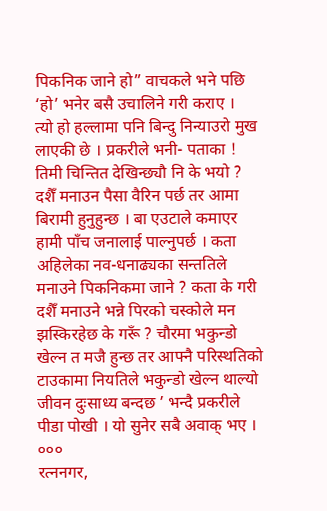पिकनिक जाने हो” वाचकले भने पछि ‘हो’ भनेर बसै उचालिने गरी कराए ।
त्यो हो हल्लामा पनि बिन्दु निन्याउरो मुख लाएकी छे । प्रकरीले भनी- पताका ! तिमी चिन्तित देखिन्छ्यौ नि के भयो ?
दशैँ मनाउन पैसा वैरिन पर्छ तर आमा बिरामी हुनुहुन्छ । बा एउटाले कमाएर हामी पाँच जनालाई पाल्नुपर्छ । कता अहिलेका नव-धनाढ्यका सन्ततिले मनाउने पिकनिकमा जाने ? कता के गरी दशैँ मनाउने भन्ने पिरको चस्कोले मन झस्किरहेछ के गरूँ ? चौरमा भकुन्डो खेल्न त मजै हुन्छ तर आफ्नै परिस्थतिको टाउकामा नियतिले भकुन्डो खेल्न थाल्यो जीवन दुःसाध्य बन्दछ ’ भन्दै प्रकरीले पीडा पोखी । यो सुनेर सबै अवाक् भए ।
०००
रत्ननगर,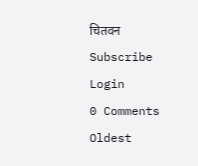चितवन
Subscribe
Login
0 Comments
Oldest